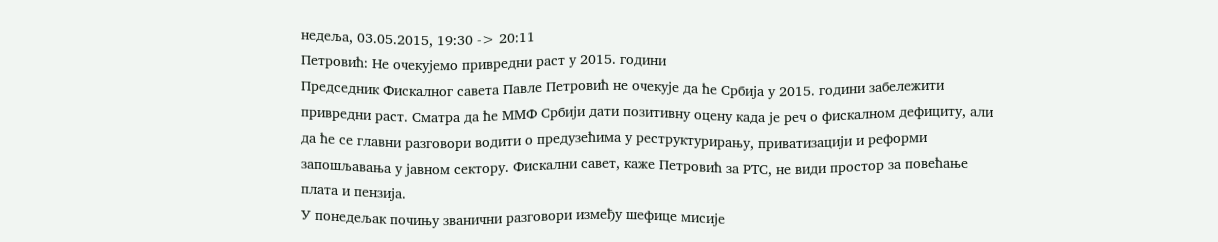недеља, 03.05.2015, 19:30 -> 20:11
Петровић: Не очекујемо привредни раст у 2015. години
Председник Фискалног савета Павле Петровић не очекује да ће Србија у 2015. години забележити привредни раст. Сматра да ће ММФ Србији дати позитивну оцену када је реч о фискалном дефициту, али да ће се главни разговори водити о предузећима у реструктурирању, приватизацији и реформи запошљавања у јавном сектору. Фискални савет, каже Петровић за РТС, не види простор за повећање плата и пензија.
У понедељак почињу званични разговори између шефице мисије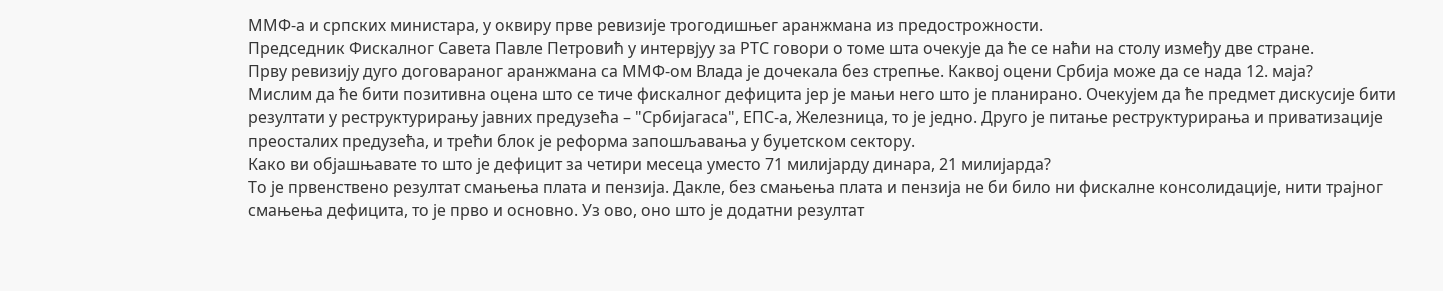ММФ-а и српских министара, у оквиру прве ревизије трогодишњег аранжмана из предострожности.
Председник Фискалног Савета Павле Петровић у интервјуу за РТС говори о томе шта очекује да ће се наћи на столу између две стране.
Прву ревизију дуго договараног аранжмана са ММФ-ом Влада је дочекала без стрепње. Каквој оцени Србија може да се нада 12. маја?
Мислим да ће бити позитивна оцена што се тиче фискалног дефицита јер је мањи него што је планирано. Очекујем да ће предмет дискусије бити резултати у реструктурирању јавних предузећа – "Србијагаса", ЕПС-а, Железница, то је једно. Друго је питање реструктурирања и приватизације преосталих предузећа, и трећи блок је реформа запошљавања у буџетском сектору.
Како ви објашњавате то што је дефицит за четири месеца уместо 71 милијарду динара, 21 милијарда?
То је првенствено резултат смањења плата и пензија. Дакле, без смањења плата и пензија не би било ни фискалне консолидације, нити трајног смањења дефицита, то је прво и основно. Уз ово, оно што је додатни резултат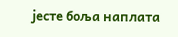јесте боља наплата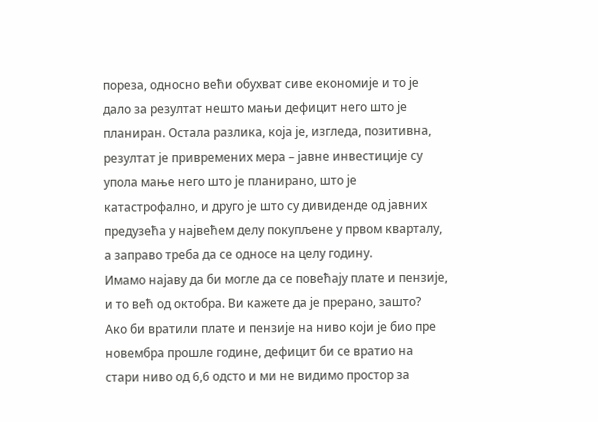пореза, односно већи обухват сиве економије и то је дало за резултат нешто мањи дефицит него што је планиран. Остала разлика, која је, изгледа, позитивна, резултат је привремених мера – јавне инвестиције су упола мање него што је планирано, што је катастрофално, и друго је што су дивиденде од јавних предузећа у највећем делу покупљене у првом кварталу, а заправо треба да се односе на целу годину.
Имамо најаву да би могле да се повећају плате и пензије, и то већ од октобра. Ви кажете да је прерано, зашто?
Ако би вратили плате и пензије на ниво који је био пре новембра прошле године, дефицит би се вратио на стари ниво од 6,6 одсто и ми не видимо простор за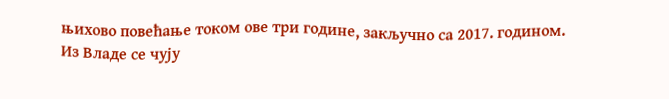њихово повећање током ове три године, закључно са 2017. годином.
Из Владе се чују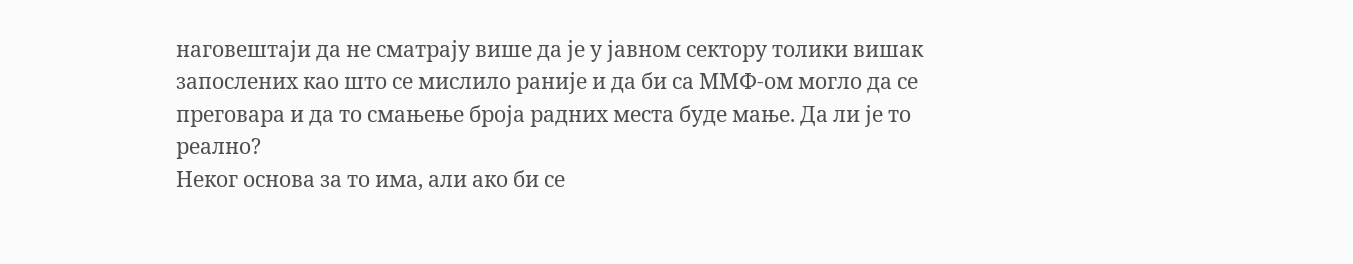наговештаји да не сматрају више да је у јавном сектору толики вишак запослених као што се мислило раније и да би са ММФ-ом могло да се преговара и да то смањење броја радних места буде мање. Да ли је то реално?
Неког основа за то има, али ако би се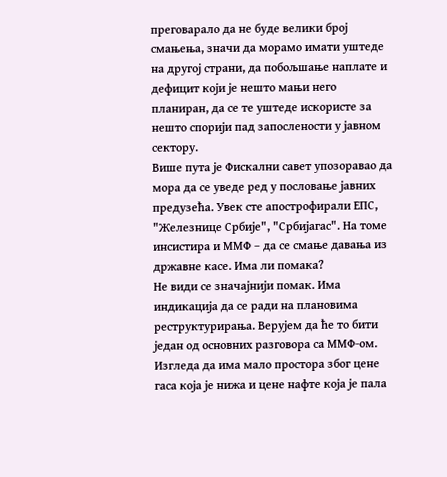преговарало да не буде велики број смањења, значи да морамо имати уштеде на другој страни, да побољшање наплате и дефицит који је нешто мањи него планиран, да се те уштеде искористе за нешто спорији пад запослености у јавном сектору.
Више пута је Фискални савет упозоравао да мора да се уведе ред у пословање јавних предузећа. Увек сте апострофирали ЕПС, "Железнице Србије", "Србијагас". На томе инсистира и ММФ – да се смање давања из државне касе. Има ли помака?
Не види се значајнији помак. Има индикација да се ради на плановима реструктурирања. Верујем да ће то бити један од основних разговора са ММФ-ом. Изгледа да има мало простора због цене гаса која је нижа и цене нафте која је пала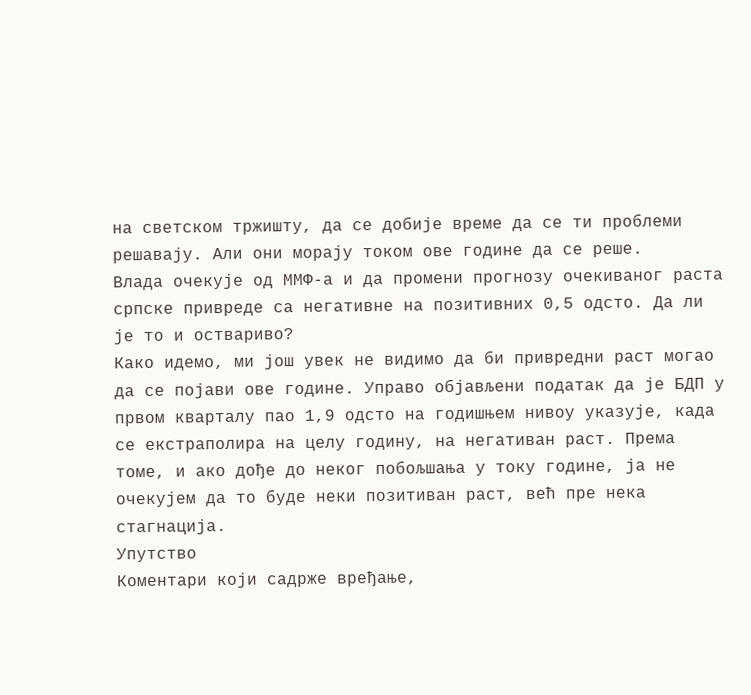на светском тржишту, да се добије време да се ти проблеми решавају. Али они морају током ове године да се реше.
Влада очекује од ММФ-а и да промени прогнозу очекиваног раста српске привреде са негативне на позитивних 0,5 одсто. Да ли је то и оствариво?
Како идемо, ми још увек не видимо да би привредни раст могао да се појави ове године. Управо објављени податак да је БДП у првом кварталу пао 1,9 одсто на годишњем нивоу указује, када се екстраполира на целу годину, на негативан раст. Према томе, и ако дође до неког побољшања у току године, ја не очекујем да то буде неки позитиван раст, већ пре нека стагнација.
Упутство
Коментари који садрже вређање,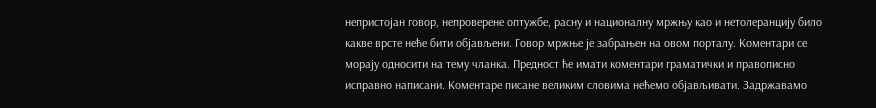непристојан говор, непроверене оптужбе, расну и националну мржњу као и нетолеранцију било какве врсте неће бити објављени. Говор мржње је забрањен на овом порталу. Коментари се морају односити на тему чланка. Предност ће имати коментари граматички и правописно исправно написани. Коментаре писане великим словима нећемо објављивати. Задржавамо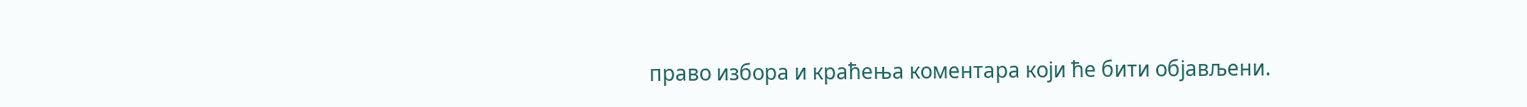право избора и краћења коментара који ће бити објављени.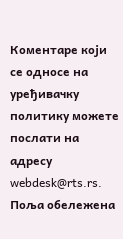Коментаре који се односе на уређивачку политику можете послати на адресу webdesk@rts.rs. Поља обележена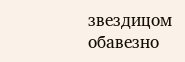звездицом обавезно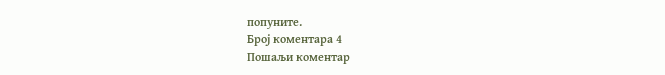попуните.
Број коментара 4
Пошаљи коментар